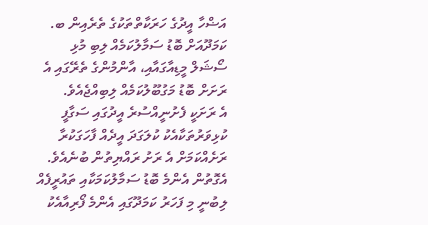އަޟްހާ އީދުގެ ހަރަކާތްތަކުގެ ތެރެއިން ބ. ކަމަދޫއަށް ބޮޑު ސަމާލުކަމެއް ލިބި މުޅި ސޯޝަލް މީޑިއާގައާއި، އާންމުންގެ ތެރޭގައި އެ ރަށަށް ބޮޑު މަގުބޫލުކަމެއް ލިބިއްޖެއެވެ.
އެ ރަށަކީ ފެށުނީއްސުރެ އީދުގައި ސަގާފީ ކުޅިވަރުތަކާއެކު ކުލަގަދަ އީދެއް ފާހަގަކުރާ ރަށެއްކަމަށް އެ ރަށު ރައްޔިތުން ބުނެއެވެ. އެގޮތުން އެންމެ ބޮޑު ސަމާލުކަމަކާއި ތައުރީފެއް ލިބުނީ މި ފަހަރު ކަމަދޫގައި އެންމެ ފޯރިއާއެކު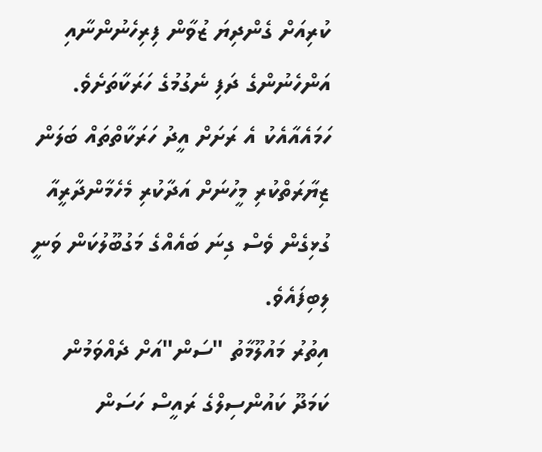ކުރިއަށް ގެންދިޔަ ޒުވާން ފިރިހެނުންނާއި އަންހެނުންގެ ދަފި ނެގުމުގެ ހަރަކާތަށެވެ.
ހަމައެއާއެކު އެ ރަށަށް އީދު ހަރަކާތްތައް ބަލަން ޒިޔާރަތްކުރި މީހުނަށް އަދާކުރި މެހެމާންދާރީއާ ގުޅިގެން ވެސް ގިނަ ބައެއްގެ މަގުބޫލުކަން ވަނީ ލިބިފައެވެ.
އިތުރު މައުލޫމާތު "ސަން"އަށް ދެއްވަމުން ކަމަދޫ ކައުންސިލްގެ ރައީސް ހަސަން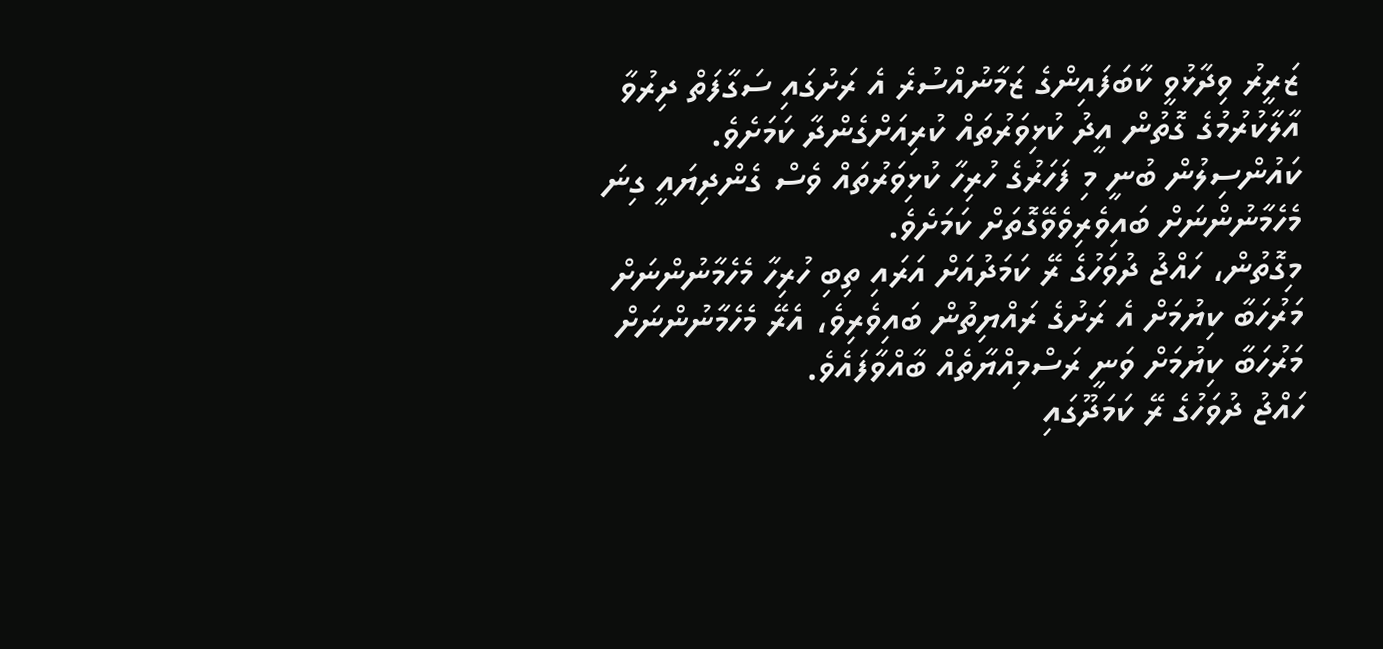ޒަރީރު ވިދާޅުވީ ކާބަފައިންގެ ޒަމާނުއްސުރެ އެ ރަށުގައި ސަގާފަތް ދިރުވާ އާލާކުރުމުގެ ގޮތުން އީދު ކުޅިވަރުތައް ކުރިއަށްގެންދާ ކަމަށެވެ.
ކައުންސިލުން ބުނީ މި ފަހަރުގެ ހުރިހާ ކުޅިވަރުތައް ވެސް ގެންދިޔައީ ގިނަ މެހެމާނުންނަށް ބައިވެރިވެވޭގޮތަށް ކަމަށެވެ.
މިގޮތުން، ހައްޖު ދުވަހުގެ ރޭ ކަމަދުއަށް އަރައި ތިބި ހުރިހާ މެހެމާނުންނަށް މަރުހަބާ ކިޔުމަށް އެ ރަށުގެ ރައްޔިތުން ބައިވެރިވެ، އެރޭ މެހެމާނުންނަށް މަރުހަބާ ކިޔުމަށް ވަނީ ރަސްމިއްޔާތެއް ބާއްވާފައެވެ.
ހައްޖު ދުވަހުގެ ރޭ ކަމަދޫގައި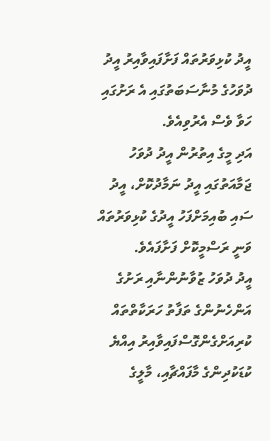އީދު ކުޅިވަރުތައް ފަށާފައިވާއިރު އީދު ދުވަހުގެ މުނާސަބަތުގައި އެ ރަށުގައި ހަވާ ވެސް އެރުވިއެވެ.
އަދި މީގެ އިތުރުން އީދު ދުވަހު ޖަމާއަތުގައި އީދު ނަމާދުކޮށް، އީދު ސައި ބުއިމަށްފަހު އީދުގެ ކުޅިވަރުތައް ވަނީ ރަސްމީކޮށް ފަށާފައެވެ.
އީދު ދުވަހު ޒުވާނުންނާއި ރަށުގެ އަންހެނުންގެ ތަފާތު ހަރަކާތްތައް ކުރިއަށްގެންގޮސްފައިވާއިރު އިއްޔެ ކުޑަކުދިންގެ މާފައްޗާއި، މާލީގެ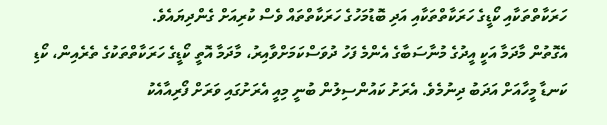ހަރަކާތްތަކާއި ކޯޑީގެ ހަރަކާތްތަކާއި އަދި ބޮޑުމަހުގެ ހަރަކާތްތައް ވެސް ކުރިއަށް ގެންދިޔައެވެ.
އެގޮތުން މާދަމާ އަކީ އީދުގެ މުނާސަބާގެ އެންމެ ފަހު ދުވަސްކަމަށްވާއިރު، މާދަމާ އޮތީ ކޯޑީގެ ހަރަކާތްތަކުގެ ތެރެއިން، ކޯޑި ކަނޑާ މީހާއަށް އަދަބު ދިނުމެވެ. އެރަށު ކައުންސިލުން ބުނީ މިއީ އެރަށުގައި ވަރަށް ފޯރިއާއެކު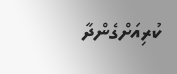ކުރިއަށްގެންދާ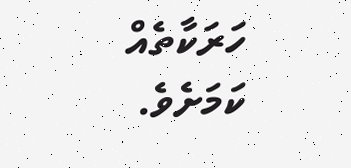ހަރަކާތެއް ކަމަށެވެ.